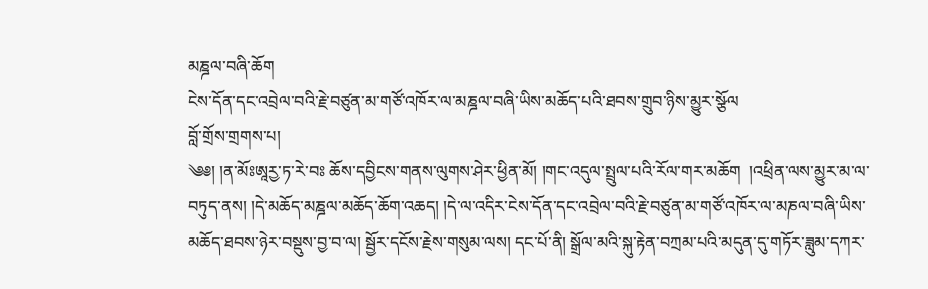མཎྜལ་བཞི་ཆོག
ངེས་དོན་དང་འབྲེལ་བའི་རྗེ་བཙུན་མ་གཙོ་འཁོར་ལ་མཎྜལ་བཞི་ཡིས་མཆོད་པའི་ཐབས་གྲུབ་ཉིས་མྱུར་སྩོལ
བློ་གྲོས་གྲགས་པ།
༄༅། །ན་མོཿཨཱརྱ་ཏ་རེ་བཿ ཆོས་དབྱིངས་གནས་ལུགས་ཤེར་ཕྱིན་མོ། །གང་འདུལ་སྤྲུལ་པའི་རོལ་གར་མཆོག  །འཕྲིན་ལས་མྱུར་མ་ལ་བཏུད་ནས། །དེ་མཆོད་མཎྜལ་མཆོད་ཆོག་འཆད། །དེ་ལ་འདིར་ངེས་དོན་དང་འབྲེལ་བའི་རྗེ་བཙུན་མ་གཙོ་འཁོར་ལ་མཎལ་བཞི་ཡིས་མཆོད་ཐབས་ཉེར་བསྡུས་བྱ་བ་ལ། སྦྱོར་དངོས་རྗེས་གསུམ་ལས། དང་པོ་ནི། སྒྲོལ་མའི་སྐུ་རྟེན་བཀྲམ་པའི་མདུན་དུ་གཏོར་ཟླུམ་དཀར་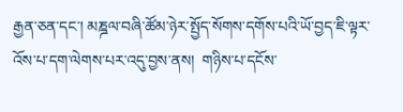རྒྱན་ཅན་དང་། མཎྜལ་བཞི་ཚོམ་ཉེར་སྤྱོད་སོགས་དགོས་པའི་ཡོ་བྱད་ཇི་ལྟར་འོས་པ་དག་ལེགས་པར་འདུ་བྱས་ནས།  གཉིས་པ་དངོས་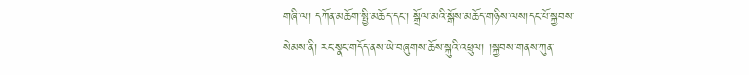གཞི་ལ། དཀོན་མཆོག་སྤྱི་མཆོད་དང་། སྒྲོལ་མའི་སྒོས་མཆོད་གཉིས་ལས།དང་པོ་སྐྱབས་སེམས་ནི། རང་སྣང་གདོད་ནས་ཡེ་བཞུགས་ཆོས་སྐུའི་འཕྲུལ། །སྐྱབས་གནས་ཀུན་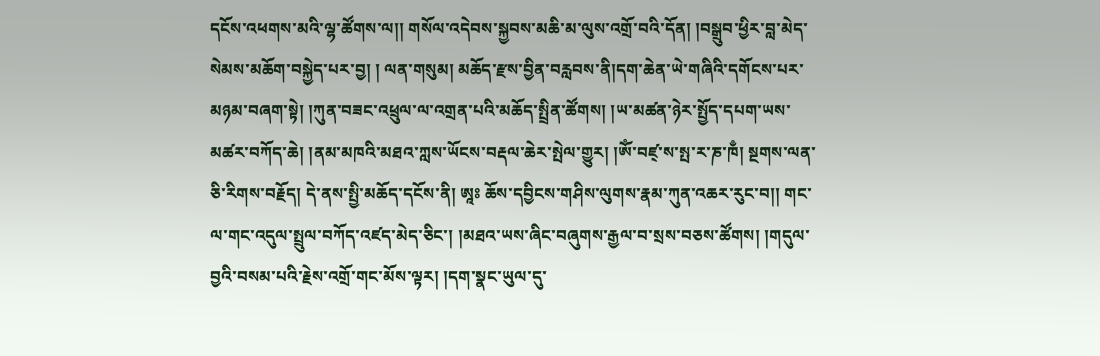དངོས་འཕགས་མའི་ལྷ་ཚོགས་ལ།། གསོལ་འདེབས་སྐྱབས་མཆི་མ་ལུས་འགྲོ་བའི་དོན། །བསྒྲུབ་ཕྱིར་བླ་མེད་སེམས་མཆོག་བསྐྱེད་པར་བྱ། ། ལན་གསུམ། མཆོད་རྫས་བྱིན་བརླབས་ནི།དག་ཆེན་ཡེ་གཞིའི་དགོངས་པར་མཉམ་བཞག་སྟེ། །ཀུན་བཟང་འཕྲུལ་ལ་འགྲན་པའི་མཆོད་སྤྲིན་ཚོགས། །ཡ་མཚན་ཉེར་སྤྱོད་དཔག་ཡས་མཚར་བཀོད་ཆེ། །ནམ་མཁའི་མཐའ་ཀླས་ཡོངས་བརྡལ་ཆེར་སྤེལ་གྱུར། །ཨོཾ་བཛ྄་ས་སྤ་ར་ཎ་ཁྃ། སྔགས་ལན་ཅི་རིགས་བརྗོད། དེ་ནས་སྤྱི་མཆོད་དངོས་ནི། ཨཱཿ ཆོས་དབྱིངས་གཤིས་ལུགས་རྣམ་ཀུན་འཆར་རུང་བ།། གང་ལ་གང་འདུལ་སྤྲུལ་བཀོད་འཛད་མེད་ཅིང་། །མཐའ་ཡས་ཞིང་བཞུགས་རྒྱལ་བ་སྲས་བཅས་ཚོགས། །གདུལ་བྱའི་བསམ་པའི་རྗེས་འགྲོ་གང་མོས་ལྟར། །དག་སྣང་ཡུལ་དུ་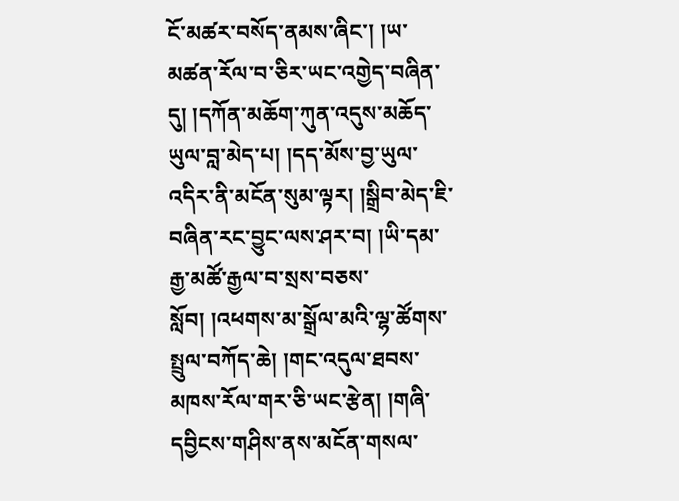ངོ་མཚར་བསོད་ནམས་ཞིང་། །ཡ་མཚན་རོལ་བ་ཅིར་ཡང་འགྱེད་བཞིན་དུ། །དཀོན་མཆོག་ཀུན་འདུས་མཆོད་ཡུལ་བླ་མེད་པ། །དད་མོས་བྱ་ཡུལ་འདིར་ནི་མངོན་སུམ་ལྟར། །སྒྲིབ་མེད་ཇི་བཞིན་རང་བྱུང་ལས་ཤར་བ། །ཡི་དམ་རྒྱ་མཚོ་རྒྱལ་བ་སྲས་བཅས་སློབ། །འཕགས་མ་སྒྲོལ་མའི་ལྷ་ཚོགས་སྤྲུལ་བཀོད་ཆེ། །གང་འདུལ་ཐབས་མཁས་རོལ་གར་ཅི་ཡང་རྩེན། །གཞི་དབྱིངས་གཤིས་ནས་མངོན་གསལ་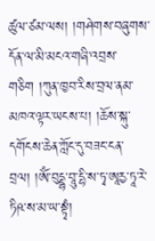ཚུལ་ཙམ་ལས། །གཤེགས་བཞུགས་དོན་ལ་མི་མངའ་གཞི་འབྲས་གཅིག །ཀུན་ཁྱབ་རིས་བྲལ་ནམ་མཁའ་ལྟར་ཡངས་པ། །ཆོས་སྐུ་དགོངས་ཆེན་ཀློང་དུ་བཟང་ངན་བྲལ། །ཨོཾ་བུདྡྷ་བཱུ་དྷི་ས་ཏྭ་ཨཱརྱ་ཏཱ་རེ་ཏིཥ་ས་མ་ཡ་སྟྭཾ།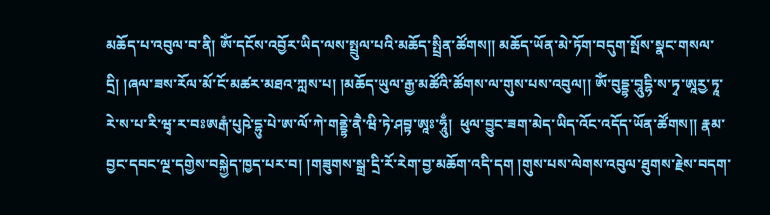མཆོད་པ་འབུལ་བ་ནི། ཨོཾ་དངོས་འབྱོར་ཡིད་ལས་སྤྲུལ་པའི་མཆོད་སྤྲིན་ཚོགས།། མཆོད་ཡོན་མེ་ཏོག་བདུག་སྤོས་སྣང་གསལ་དྲི། །ཞལ་ཟས་རོལ་མོ་ངོ་མཚར་མཐའ་ཀླས་པ། །མཆོད་ཡུལ་རྒྱ་མཚོའི་ཚོགས་ལ་གུས་པས་འབུལ།། ཨོཾ་བུདྡྷ་བཱུདྷི་ས་ཏྭ་ཨཱརྱ་ཏཱ་རེ་ས་པ་རི་ཝྭ་ར་བཿཨརྒཾ་པུཥེ་དྷུ་པེ་ཨ་ལོ་ཀེ་གནྡྷེ་ནཻ་ཝི་ཏེ་ཤབྟ་ཨཱཿ་ཧཱུྃ།  ཕུལ་བྱུང་ཟག་མེད་ཡིད་འོང་འདོད་ཡོན་ཚོགས།། རྣམ་བྱང་དབང་ལྔ་དགྱེས་བསྐྱེད་ཁྱད་པར་བ། །གཟུགས་སྒྲ་དྲི་རོ་རེག་བྱ་མཆོག་འདི་དག །གུས་པས་ལེགས་འབུལ་ཐུགས་རྗེས་བདག་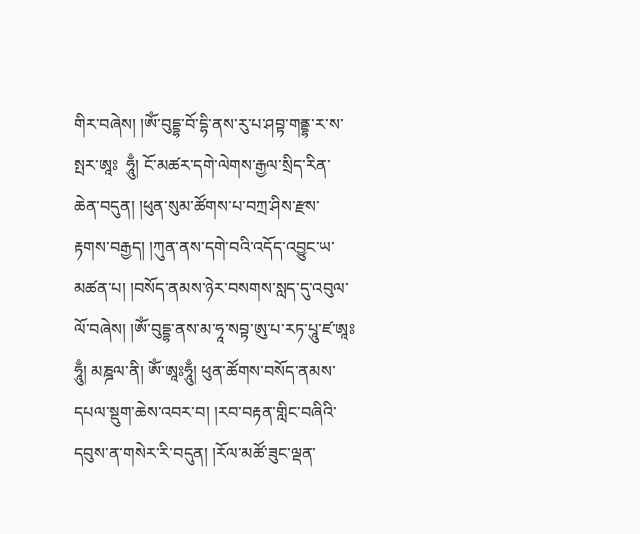གིར་བཞེས། །ཨོཾ་བུདྡྷ་བོ་དྷི་ནས་རུ་པ་ཤབྟ་གནྡྷ་ར་ས་སྤར་ཨཱཿ  ཧཱུྃ། ངོ་མཚར་དགེ་ལེགས་རྒྱལ་སྲིད་རིན་ཆེན་བདུན། །ཕུན་སུམ་ཚོགས་པ་བཀྲ་ཤིས་རྫས་རྟགས་བརྒྱད། །ཀུན་ནས་དགེ་བའི་འདོད་འབྱུང་ཡ་མཚན་པ། །བསོད་ནམས་ཉེར་བསགས་སླད་དུ་འབུལ་ལོ་བཞེས། །ཨོཾ་བུདྡྷ་ནས་མ་ཧཱ་སབྟ་ཨུ་པ་རཏ་པཱུ་ཛ་ཨཱཿཧཱུྃ། མཎྜལ་ནི། ཨོཾ་ཨཱཿཧཱུྃ། ཕུན་ཚོགས་བསོད་ནམས་དཔལ་སྡུག་ཆེས་འབར་བ། །རབ་བརྟན་གླིང་བཞིའི་དབུས་ན་གསེར་རི་བདུན། །རོལ་མཚོ་ཟུང་ལྡན་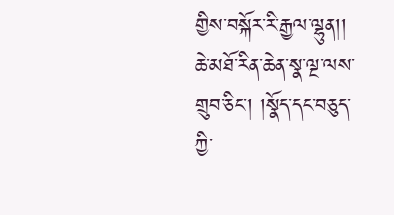གྱིས་བསྐོར་རི་རྒྱལ་ལྷུན།། ཆེ་མཐོ་རིན་ཆེན་སྣ་ལྔ་ལས་གྲུབ་ཅིང་། །སྣོད་དང་བཅུད་ཀྱི་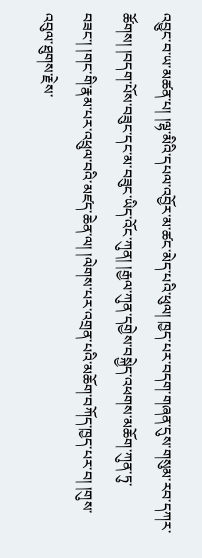འབྱུང་བ་ཡ་མཚན་པ། །ལྷ་མིའི་དཔལ་འབྱོར་མ་ཚང་མེད་པའི་ཕུལ། ཁྱད་པར་བདག་གཞན་དུས་གསུམ་རབ་དཀར་ཚོགས། །བདག་པོས་བཟུང་དང་མ་བཟུང་ཡིད་འོང་ཀུན། །རྒྱལ་ཀུན་དགྱེས་བསྐྱེད་འཕགས་མཆོག་ཀུན་ཏུ་བཟང་། །གང་གི་རྣམ་པར་འཕྲུལ་བའི་མཛད་ཆེན་ལ། །ལེགས་པར་འགྲན་པའི་མཆོག་བཀོད་ཁྱད་པར་བ། །གུས་འབུལ་ཐུགས་རྗེས་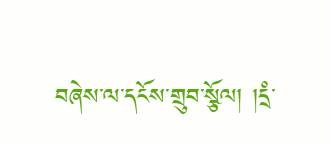བཞེས་ལ་དངོས་གྲུབ་སྩོལ། །དྲཾ་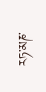རཏ་མཎ་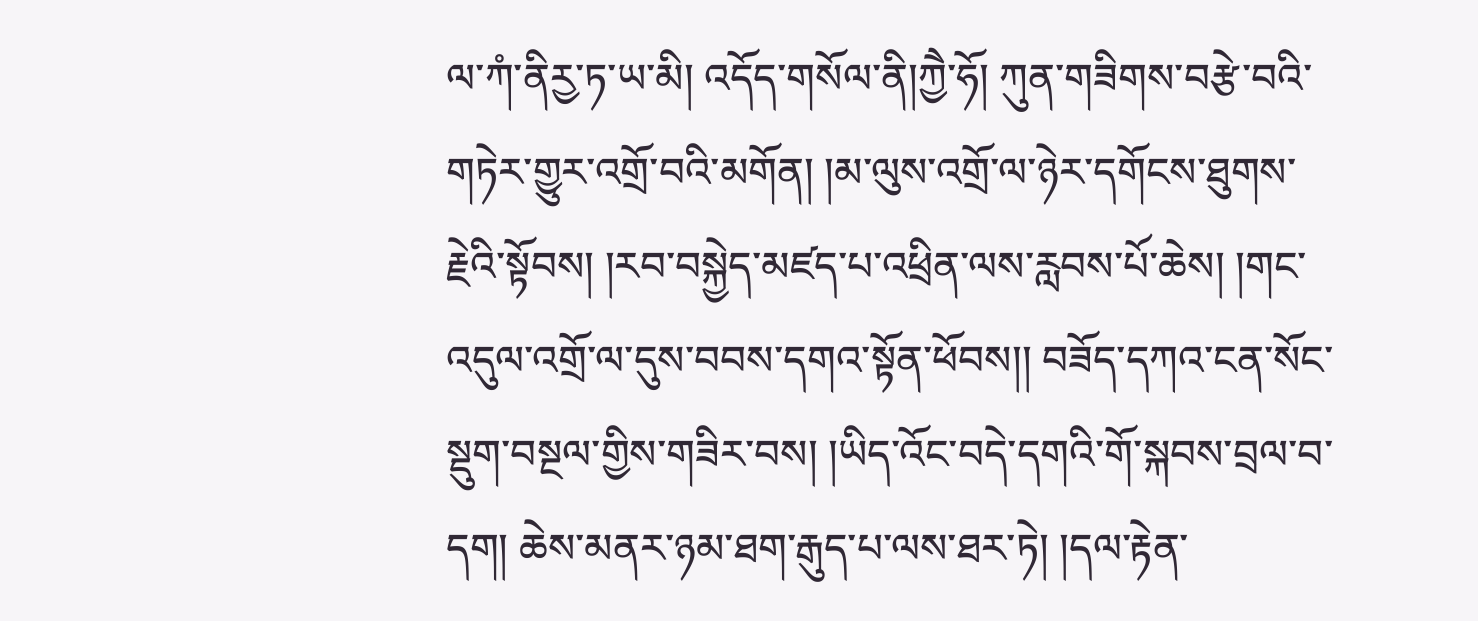ལ་ཀཾ་ནིརྱ་ཏ་ཡ་མི། འདོད་གསོལ་ནི།ཀྱཻ་ཧོ། ཀུན་གཟིགས་བརྩེ་བའི་གཏེར་གྱུར་འགྲོ་བའི་མགོན། །མ་ལུས་འགྲོ་ལ་ཉེར་དགོངས་ཐུགས་རྗེའི་སྟོབས། །རབ་བསྐྱེད་མཛད་པ་འཕྲིན་ལས་རླབས་པོ་ཆེས། །གང་འདུལ་འགྲོ་ལ་དུས་བབས་དགའ་སྟོན་ཕོབས།། བཟོད་དཀའ་ངན་སོང་སྡུག་བསྔལ་གྱིས་གཟིར་བས། །ཡིད་འོང་བདེ་དགའི་གོ་སྐབས་བྲལ་བ་དག། ཆེས་མནར་ཉམ་ཐག་རྒུད་པ་ལས་ཐར་ཏེ། །དལ་རྟེན་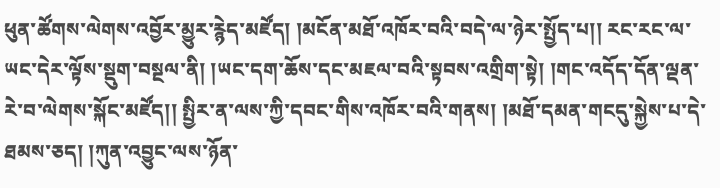ཕུན་ཚོགས་ལེགས་འབྱོར་མྱུར་རྙེད་མཛོད། །མངོན་མཐོ་འཁོར་བའི་བདེ་ལ་ཉེར་སྤྱོད་པ།། རང་རང་ལ་ཡང་དེར་ལྟོས་སྡུག་བསྔལ་ནི། །ཡང་དག་ཆོས་དང་མཇལ་བའི་སྟབས་འགྲིག་སྟེ། །གང་འདོད་དོན་ལྡན་རེ་བ་ལེགས་སྐོང་མཛོད།། སྤྱིར་ན་ལས་ཀྱི་དབང་གིས་འཁོར་བའི་གནས། །མཐོ་དམན་གངདུ་སྐྱེས་པ་དེ་ཐམས་ཅད། །ཀུན་འབྱུང་ལས་ཉོན་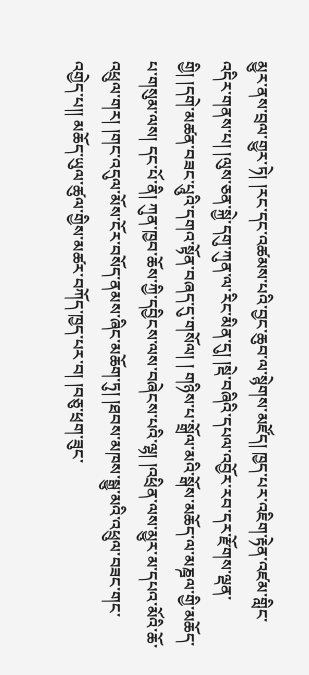མྱུར་ནས་བྲལ་གྱུར་ཏེ། །རང་དང་འཚམས་པའི་བྱང་ཆུབ་ལ་སྙེགས་མཛོད། ཁྱད་པར་འཇིག་རྟེན་འཛམ་གླིང་འདིར་གནས་པ། །ལུས་ཅན་སྐྱེ་དགུ་ཀུན་ལ་རིང་མིན་དུ། །སྡེ་བཞིའི་དཔལ་འབྱོར་རབ་དར་རྫོགས་ལྡན་གྱི། །དགེ་མཚན་བཟང་པཱུའི་དགའ་སྟོན་བཞད་དུ་གསོལ། ། གཉིས་པ་སྒྲོལ་མའི་སྒོས་མཆོད་ལ་མཎྜལ་གྱི་མཆོད་པ་གསུམ་ལས། དང་པོ་ནི། ཀུན་ཁྱབ་ཆོས་ཀྱི་དབྱིངས་ལས་བཞེངས་པའི་ལྷ། །འཕྲིན་ལས་མྱུར་མ་དཔའ་མོའི་ཆོ་འཕྲུལ་གར། །གང་འདུལ་མོས་ངོར་བསོད་ནམས་ཞིང་མཆོག་ཏུ། །ཐབས་མཁས་སྒྱུ་མའི་འཕྲུལ་བཟང་གང་འགྱེད་པ།། མཆོད་ཡུལ་ཚུལ་གྱིས་མཚར་བཀོད་ཁྱད་པར་བ། །བཅུ་ཕྲག་ཟུང་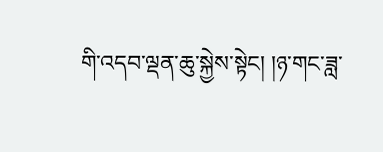གི་འདབ་ལྡན་ཆུ་སྐྱེས་སྟེང། །ཉ་གང་ཟླ་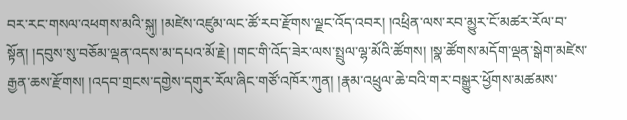བར་རང་གསལ་འཕགས་མའི་སྐུ། །མཛེས་འཛུམ་ལང་ཚོ་རབ་རྫོགས་ལྗང་འོད་འབར། །འཕྲིན་ལས་རབ་མྱུར་ངོ་མཚར་རོལ་བ་སྟོན། །དབུས་སུ་བཅོམ་ལྡན་འདས་མ་དཔའ་མོ་རྗེ། །གང་གི་འོད་ཟེར་ལས་སྤྲུལ་ལྷ་མོའི་ཚོགས། །སྣ་ཚོགས་མདོག་ལྡན་སྒེག་མཛེས་རྒྱན་ཆས་རྫོགས། །འདབ་གྲངས་དགྱེས་དགུར་རོལ་ཞིང་གཙོ་འཁོར་ཀུན། །རྣམ་འཕྲུལ་ཆེ་བའི་གར་བསྒྱུར་ཕྱོགས་མཚམས་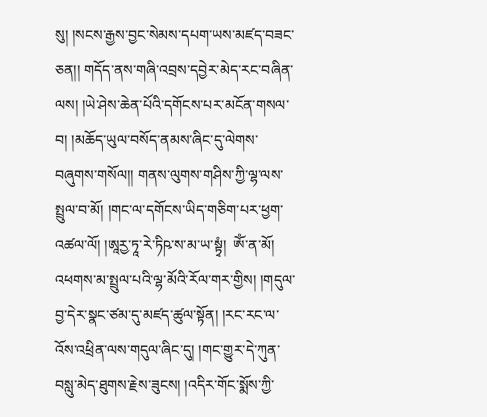སུ། །སངས་རྒྱས་བྱང་སེམས་དཔག་ཡས་མཛད་བཟང་ཅན།། གདོད་ནས་གཞི་འབྲས་དབྱེར་མེད་རང་བཞིན་ལས། །ཡེ་ཤེས་ཆེན་པོའི་དགོངས་པར་མངོན་གསལ་བ། །མཆོད་ཡུལ་བསོད་ནམས་ཞིང་དུ་ལེགས་བཞུགས་གསོལ།། གནས་ལུགས་གཤིས་ཀྱི་ལྷ་ལས་སྤྲུལ་བ་མོ། །གང་ལ་དགོངས་ཡིད་གཅིག་པར་ཕྱག་འཚལ་ལོ། །ཨཱརྱ་ཏཱ་རེ་ཏིཥ་ས་མ་ཡ་སྟྭཾ།  ཨོཾ་ན་མོ། འཕགས་མ་སྤྲུལ་པའི་ལྷ་མོའི་རོལ་གར་གྱིས། །གདུལ་བྱ་དེར་སྣང་ཙམ་དུ་མཛད་ཚུལ་སྟོན། །རང་རང་ལ་འོས་འཕྲིན་ལས་གདུལ་ཞིང་དུ། །གང་གྱུར་དེ་ཀུན་བསླུ་མེད་ཐུགས་རྗེས་ཟུངས། །འདིར་གོང་སྨོས་ཀྱི་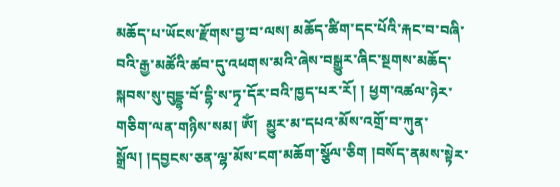མཆོད་པ་ཡོངས་རྫོགས་བྱ་བ་ལས། མཆོད་ཚིག་དང་པོའི་རྐང་བ་བཞི་བའི་རྒྱ་མཚོའི་ཚབ་དུ་འཕགས་མའི་ཞེས་བསྒྱུར་ཞིང་སྔགས་མཆོད་སྐབས་སུ་བུདྡྷ་བོ་དྷི་ས་ཏྭ་དོར་བའི་ཁྱད་པར་རོ། ། ཕྱག་འཚལ་ཉེར་གཅིག་ལན་གཉིས་སམ། ཨོཾ།  མྱུར་མ་དཔའ་མོས་འགྲོ་བ་ཀུན་སྒྲོལ། །དབྱངས་ཅན་ལྷ་མོས་ངག་མཆོག་སྩོལ་ཅིག །བསོད་ནམས་སྟེར་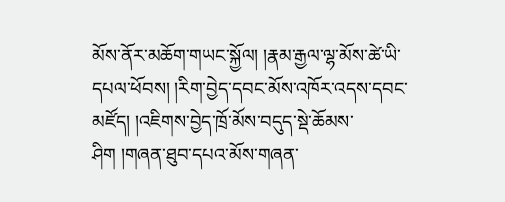མོས་ནོར་མཆོག་གཡང་སྐྱོལ། །རྣམ་རྒྱལ་ལྷ་མོས་ཚེ་ཡི་དཔལ་ཕོབས། །རིག་བྱེད་དབང་མོས་འཁོར་འདས་དབང་མཛོད། །འཇིགས་བྱེད་ཁྲོ་མོས་བདུད་སྡེ་ཆོམས་ཤིག །གཞན་ཐུབ་དཔའ་མོས་གཞན་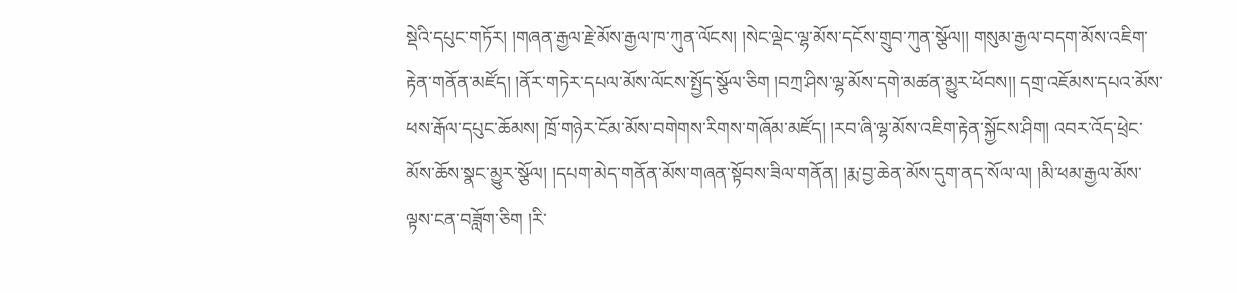སྡེའི་དཔུང་གཏོར། །གཞན་རྒྱལ་རྗེ་མོས་རྒྱལ་ཁ་ཀུན་ལོངས། །སེང་ལྡེང་ལྷ་མོས་དངོས་གྲུབ་ཀུན་སྩོལ།། གསུམ་རྒྱལ་བདག་མོས་འཇིག་རྟེན་གནོན་མཛོད། །ནོར་གཏེར་དཔལ་མོས་ལོངས་སྤྱོད་སྩོལ་ཅིག །བཀྲ་ཤིས་ལྷ་མོས་དགེ་མཚན་མྱུར་ཕོབས།། དགྲ་འཇོམས་དཔའ་མོས་ཕས་རྒོལ་དཔུང་ཆོམས། ཁྲོ་གཉེར་ངོམ་མོས་བགེགས་རིགས་གཞོམ་མཛོད། །རབ་ཞི་ལྷ་མོས་འཇིག་རྟེན་སྐྱོངས་ཤིག། འབར་འོད་ཕྲེང་མོས་ཆོས་སྣང་མྱུར་སྩོལ། །དཔག་མེད་གནོན་མོས་གཞན་སྟོབས་ཟིལ་གནོན། །རྨ་བྱ་ཆེན་མོས་དུག་ནད་སོལ་ལ། །མི་ཕམ་རྒྱལ་མོས་ལྟས་ངན་བཟློག་ཅིག །རི་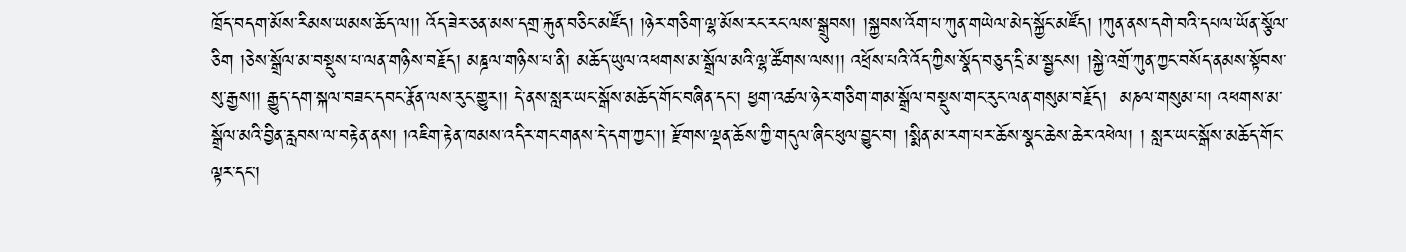ཁྲོད་བདག་མོས་རིམས་ཡམས་ཆོད་ལ།། འོད་ཟེར་ཅན་མས་དགྲ་རྐུན་བཅིང་མཛོད། །ཉེར་གཅིག་ལྷ་མོས་རང་རང་ལས་སྒྲུབས། །སྐྱབས་འོག་པ་ཀུན་གཡེལ་མེད་སྐྱོང་མཛོད། །ཀུན་ནས་དགེ་བའི་དཔལ་ཡོན་སྩོལ་ཅིག །ཅེས་སྒྲོལ་མ་བསྡུས་པ་ལན་གཉིས་བརྗོད། མཎྜལ་གཉིས་པ་ནི། མཆོད་ཡུལ་འཕགས་མ་སྒྲོལ་མའི་ལྷ་ཚོགས་ལས།། འཕྲོས་པའི་འོད་ཀྱིས་སྣོད་བཅུད་དྲི་མ་སྦྱངས། །སྐྱེ་འགྲོ་ཀུན་ཀྱང་བསོད་ནམས་སྟོབས་སུ་རྒྱས།། རྒྱུད་དག་སྐལ་བཟང་དབང་རྣོན་ལས་རུང་གྱུར།། དེ་ནས་སླར་ཡང་སྒོས་མཆོད་གོང་བཞིན་དང་། ཕྱག་འཚལ་ཉེར་གཅིག་གམ་སྒྲོལ་བསྡུས་གང་རུང་ལན་གསུམ་བརྗོད།  མཎལ་གསུམ་པ། འཕགས་མ་སྒྲོལ་མའི་བྱིན་རླབས་ལ་བརྟེན་ནས། །འཇིག་རྟེན་ཁམས་འདིར་གང་གནས་དེ་དག་ཀྱང་།། རྫོགས་ལྡན་ཆོས་ཀྱི་གདུལ་ཞིང་ཕུལ་བྱུང་བ། །སྨིན་མ་རག་པར་ཆོས་སྣང་ཆེས་ཆེར་འཕེལ། ། སླར་ཡང་སྒོས་མཆོད་གོང་ལྟར་དང་།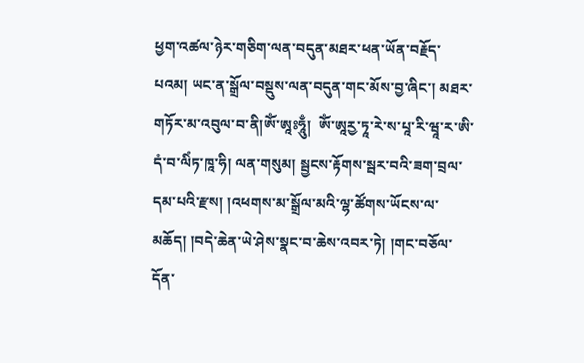ཕྱག་འཚལ་ཉེར་གཅིག་ལན་བདུན་མཐར་ཕན་ཡོན་བརྗོད་པའམ། ཡང་ན་སྒྲོལ་བསྡུས་ལན་བདུན་གང་མོས་བྱ་ཞིང་། མཐར་གཏོར་མ་འབུལ་བ་ནི།ཨོཾ་ཨཱཿཧཱུྃ།  ཨོཾ་ཨཱརྱ་ཏཱ་རེ་ས་པཱ་རི་ཝཱ་ར་ཨི་དཾ་བ་ལིཾཏ་ཁཱ་ཧི། ལན་གསུམ། སྦྱངས་རྟོགས་སྦར་བའི་ཟག་བྲལ་དམ་པའི་རྫས། །འཕགས་མ་སྒྲོལ་མའི་ལྷ་ཚོགས་ཡོངས་ལ་མཆོད། །བདེ་ཆེན་ཡེ་ཤེས་སྣང་བ་ཆེས་འབར་ཏེ། །གང་བཅོལ་དོན་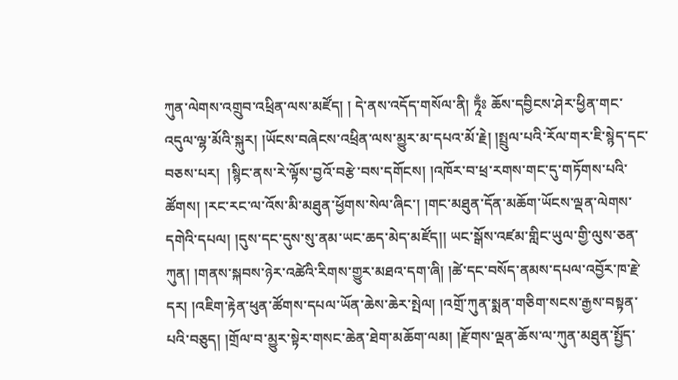ཀུན་ལེགས་འགྲུབ་འཕྲིན་ལས་མཛོད། ། དེ་ནས་འདོད་གསོལ་ནི། ཏཱྃཿ ཆོས་དབྱིངས་ཤེར་ཕྱིན་གང་འདུལ་ལྷ་མོའི་སྐུར། །ཡོངས་བཞེངས་འཕྲིན་ལས་མྱུར་མ་དཔའ་མོ་རྗེ། །སྤྲུལ་པའི་རོལ་གར་ཇི་སྙེད་དང་བཅས་པར།  །སྙིང་ནས་རེ་ལྟོས་བྱའོ་བརྩེ་བས་དགོངས། །འཁོར་བ་ཕྲ་རགས་གང་དུ་གཏོགས་པའི་ཚོགས། །རང་རང་ལ་འོས་མི་མཐུན་ཕྱོགས་སེལ་ཞིང་། །གང་མཐུན་དོན་མཆོག་ཡོངས་ལྡན་ལེགས་དགེའི་དཔལ། །དུས་དང་དུས་སུ་ནམ་ཡང་ཆད་མེད་མཛོད།། ཡང་སྒོས་འཛམ་གླིང་ཡུལ་གྱི་ལུས་ཅན་ཀུན། །གནས་སྐབས་ཉེར་འཚེའི་རིགས་གྱུར་མཐའ་དག་ཞི། །ཚེ་དང་བསོད་ནམས་དཔལ་འབྱོར་ཁ་རྗེ་དར། །འཇིག་རྟེན་ཕུན་ཚོགས་དཔལ་ཡོན་ཆེས་ཆེར་སྤེལ། །འགྲོ་ཀུན་སྨན་གཅིག་སངས་རྒྱས་བསྟན་པའི་བཅུད། །གྲོལ་བ་མྱུར་སྟེར་གསང་ཆེན་ཐེག་མཆོག་ལམ། །རྫོགས་ལྡན་ཆོས་ལ་ཀུན་མཐུན་སྤྱོད་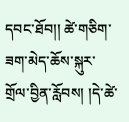དབང་ཐོབ།། ཚེ་གཅིག་ཟག་མེད་ཆོས་སྐུར་གྲོལ་བྱིན་རློབས། །དེ་ཚེ་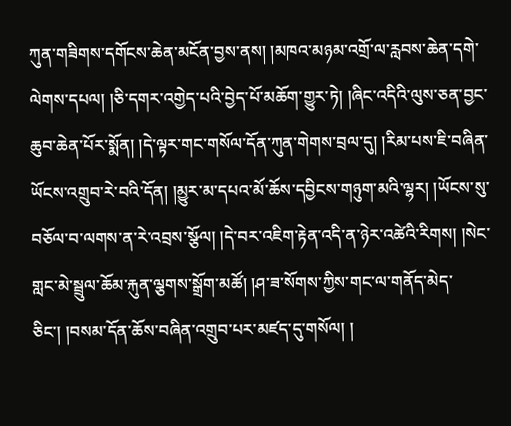ཀུན་གཟིགས་དགོངས་ཆེན་མངོན་བྱས་ནས། །མཁའ་མཉམ་འགྲོ་ལ་རླབས་ཆེན་དགེ་ལེགས་དཔལ། །ཅི་དགར་འགྱེད་པའི་བྱེད་པོ་མཆོག་གྱུར་ཏེ། །ཞིང་འདིའི་ལུས་ཅན་བྱང་ཆུབ་ཆེན་པོར་སྨོན། །དེ་ལྟར་གང་གསོལ་དོན་ཀུན་གེགས་བྲལ་དུ། །རིམ་པས་ཇི་བཞིན་ཡོངས་འགྲུབ་རེ་བའི་དོན། །མྱུར་མ་དཔའ་མོ་ཆོས་དབྱིངས་གཉུག་མའི་ལྷར། །ཡོངས་སུ་བཅོལ་བ་ལགས་ན་རེ་འབྲས་སྩོལ། །དེ་བར་འཇིག་རྟེན་འདི་ན་ཉེར་འཚེའི་རིགས། །སེང་གླང་མེ་སྦྲུལ་ཆོམ་རྐུན་ལྕགས་སྒྲོག་མཚོ། །ཤ་ཟ་སོགས་ཀྱིས་གང་ལ་གནོད་མེད་ཅིང་། །བསམ་དོན་ཆོས་བཞིན་འགྲུབ་པར་མཛད་དུ་གསོལ། །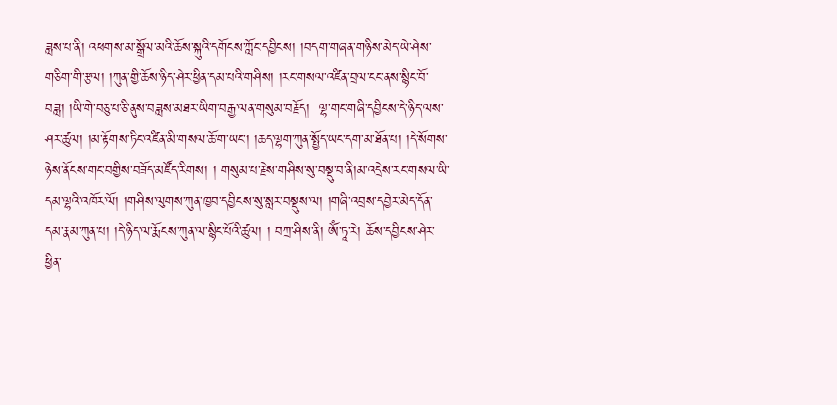ཟླས་པ་ནི། འཕགས་མ་སྒྲོལ་མའི་ཆོས་སྐུའི་དགོངས་ཀློང་དབྱིངས། །བདག་གཞན་གཉིས་མེད་ཡེ་ཤེས་གཅིག་གི་རྩལ། །ཀུན་གྱི་ཆོས་ཉིད་ཤེར་ཕྱིན་དམ་པའི་གཤིས། །རང་གསལ་འཛིན་བྲལ་ངང་ནས་སྙིང་བོ་བཟླ། །ཡི་གེ་བཅུ་པ་ཅི་ནུས་བཟླས་མཐར་ཡིག་བརྒྱ་ལན་གསུམ་བརྗོད།  ལྷ་གང་གཞི་དབྱིངས་དེ་ཉིད་ལས་ཤར་ཚུལ། །མ་རྟོགས་ཏིང་འཛིན་མི་གསལ་ཆོ་ག་ཡང་། །ཆད་ལྷག་ཀུན་སྤྱོད་ཡང་དག་མ་ཐོན་པ། །དེ་སོགས་ཉེས་ནོངས་གང་བགྱིས་བཟོད་མཛོད་རིགས། ། གསུམ་པ་རྗེས་གཤིས་སུ་བསྡུ་བ་ནི།མ་འདྲེས་རང་གསལ་ཡི་དམ་ལྷའི་འཁོར་ལོ། །གཤིས་ལུགས་ཀུན་ཁྱབ་དབྱིངས་སུ་སླར་བསྡུས་ལ། །གཞི་འབྲས་དབྱེར་མེད་དོན་དམ་རྣམ་ཀུན་པ། །དེ་ཉིད་ལ་རྨོངས་ཀུན་ལ་སྙིང་པོའི་ཚུལ། ། བཀྲ་ཤིས་ནི། ཨོཾ་ཏཱ་རེ། ཆོས་དབྱིངས་ཤེར་ཕྱིན་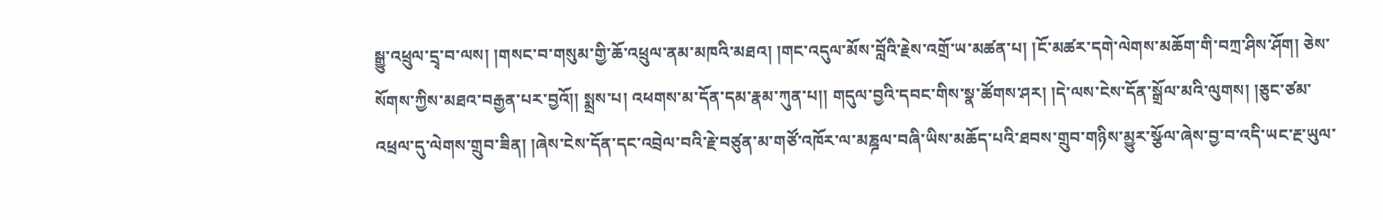སྒྱུ་འཕྲུལ་དྲྭ་བ་ལས། །གསང་བ་གསུམ་གྱི་ཆོ་འཕྲུལ་ནམ་མཁའི་མཐའ། །གང་འདུལ་མོས་བློའི་རྗེས་འགྲོ་ཡ་མཚན་པ། །ངོ་མཚར་དགེ་ལེགས་མཆོག་གི་བཀྲ་ཤིས་ཤོག། ཅེས་སོགས་ཀྱིས་མཐའ་བརྒྱན་པར་བྱའོ།། སྨྲས་པ། འཕགས་མ་དོན་དམ་རྣམ་ཀུན་པ།། གདུལ་བྱའི་དབང་གིས་སྣ་ཚོགས་ཤར། །དེ་ལས་ངེས་དོན་སྒྲོལ་མའི་ལུགས། །ཅུང་ཙམ་འཕྲལ་དུ་ལེགས་གྲུབ་ཟིན། །ཞེས་ངེས་དོན་དང་འབྲེལ་བའི་རྗེ་བཙུན་མ་གཙོ་འཁོར་ལ་མཎྜལ་བཞི་ཡིས་མཆོད་པའི་ཐབས་གྲུབ་གཉིས་མྱུར་སྩོལ་ཞེས་བྱ་བ་འདི་ཡང་རྔ་ཡུལ་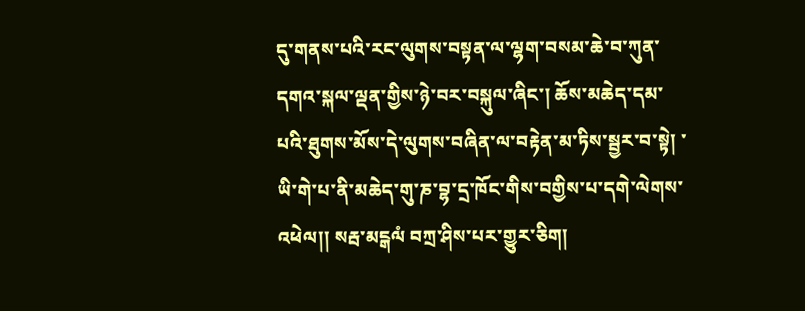དུ་གནས་པའི་རང་ལུགས་བསྟན་ལ་ལྷག་བསམ་ཆེ་བ་ཀུན་དགའ་སྐལ་ལྡན་གྱིས་ཉེ་བར་བསྐུལ་ཞིང་། ཆོས་མཆེད་དམ་པའི་ཐུགས་མོས་དེ་ལུགས་བཞིན་ལ་བརྟེན་མ་ཏིས་སྦྱར་བ་སྟེ། ་ཡི་གེ་པ་ནི་མཆེད་གུ་ཎ་བྷ་དྲ་ཁོང་གིས་བགྱིས་པ་དགེ་ལེགས་འཕེལ།། སརྦ་མངྒལཾ བཀྲ་ཤིས་པར་གྱུར་ཅིག།